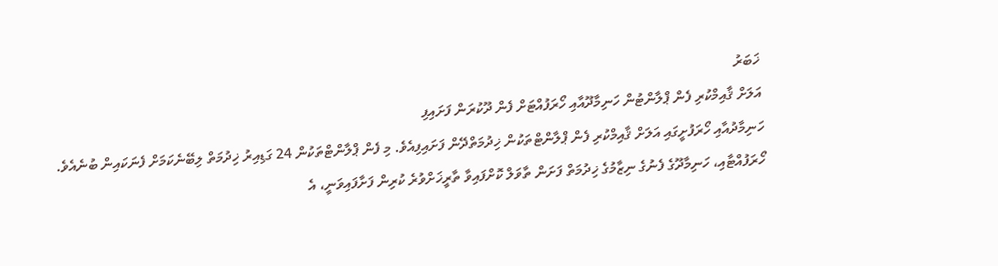ޚަބަރު
އަލަށް ޤާއިމްކުރި ފެން ޕްލާންޓުން ހަނިމާދޫއާއި ހޯރަފުއްޓަށް ފެން ދޫކުރަން ފަށައިފި
ހަނިމާދުއާއި ހޯރަފުށީގައި އަލަށް ޤާއިމްކުރި ފެން ޕްލާންޓްތަކުން ޚިދުމަތްދޭން ފަށައިފިއެވެ. މި ފެން ޕްލާންޓްތަކުން 24 ގަޑިއިރު ޚިދުމަތް ލިބޭނެކަމަށް ފެނަކައިން ބުނެއެވެ.
ހޯރަފުއްޓާއި، ހަނިމާދޫގެ ފެނުގެ ނިޒާމުގެ ޚިދުމަތް ފަށަން ތާވަލް ކޮށްފައިވާ ތާރީޚަށްވުރެ ކުރިން ފަށާފައިވަނީ، އެ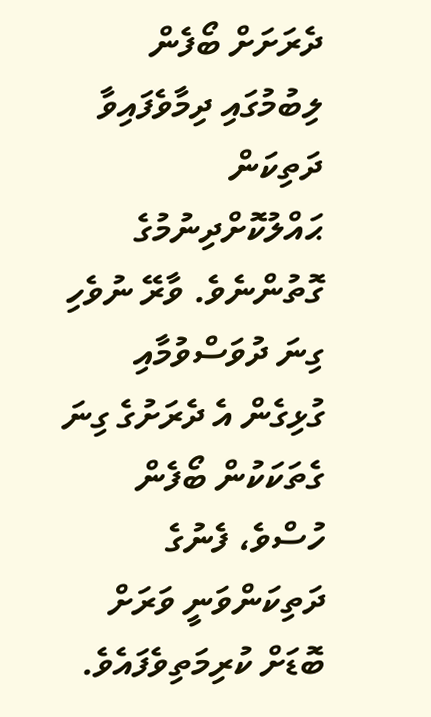ދެރަށަށް ބޯފެން ލިބުމުގައި ދިމާވެފައިވާ ދަތިކަން ޙައްލުކޮށްދިނުމުގެ ގޮތުންނެވެ. ވާރޭ ނުވެހި ގިނަ ދުވަސްވުމާއި ގުޅިގެން އެ ދެރަށުގެ ގިނަ ގެތަކަކުން ބޯފެން ހުސްވެ، ފެނުގެ ދަތިކަންވަނީ ވަރަށް ބޮޑަށް ކުރިމަތިވެފައެވެ.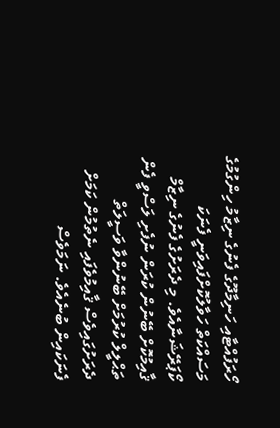ހޯރަފުއްޓާއި ހަނިމާދޫގެ ފެނުގެ ނިޒާމު ހިންގުމުގެ މަސައްކަތް ހަވާލުކޮށްފައިވަނީ ފެނަކަ ކޯޕަރޭޝަނާއެވެ. މި ދެރަށުގެ ފެނުގެ ނިޒާމް ޤާއިމުކޮށް ބޭނުން ކުރަން ނުފެށި ލަސްވީ ފެން ތަޙްލީލް ކުރުމަށް ބޭނުންވާ ވަސީލަތް ދެރަށުގައިވެސް ޤާއިމުވެފައި ނެތުމުން ކަމަށް ފެނަކައިން ބުނެއެވެ. ނަމަވެސް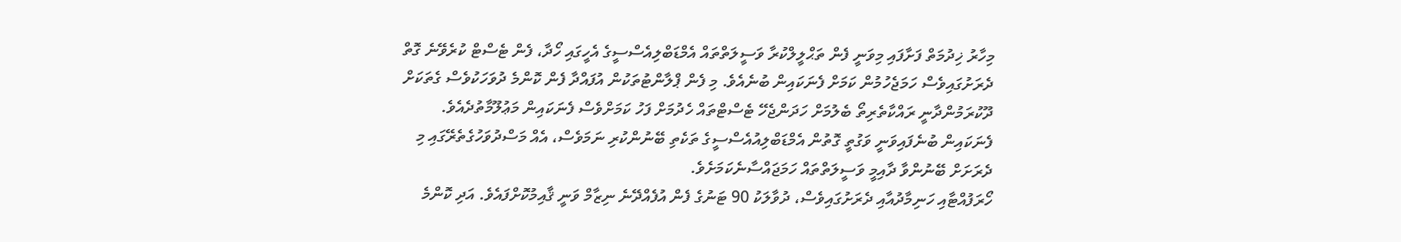މިހާރު ޚިދުމަތް ފަށާފައި މިވަނީ ފެން ތަޙްލީލްކުރާ ވަސީލަތްތައް އެމްޑަބްލިއެސްސީގެ އެހީގައި ހޯދާ، ފެން ޓެސްޓް ކުރެވޭނެ ގޮތް ދެރަށުގައިވެސް ހަމަޖެހުމުން ކަމަށް ފެނަކައިން ބުނެއެވެ. މި ފެން ޕްލާންޓުތަކުން އުފައްދާ ފެން ކޮންމެ ދުވަހަކުވެސް ގެތަކަށް ދޫކުރަމުންދާނީ ރައްކާތެރިތޯ ބެލުމަށް ހަދަންޖެހޭ ޓެސްޓްތައް ހެދުމަށް ފަހު ކަމަށްވެސް ފެނަކައިން މަޢުލޫމާތުދެއެވެ.
ފެނަކައިން ބުނެފައިވަނީ ވަގުތީ ގޮތުން އެމްޑަބްލިއުއެސްސީގެ ތަކެތި ބޭނުންކުރި ނަމަވެސް، އެއް މަސްދުވަހުގެތެރޭގައި މި ދެރަށަށް ބޭނުންވާ ދާއިމީ ވަސީލަތްތައް ހަމަޖައްސާނެކަމަށެވެ.
ހޯރަފުއްޓާއި ހަނިމާދުއާއި ދެރަށުގައިވެސް، ދުވާލަކު 90 ޓަނުގެ ފެން އުފެއްދޭނެ ނިޒާމް ވަނީ ޤާއިމުކޮށްފައެވެ. އަދި ކޮންމެ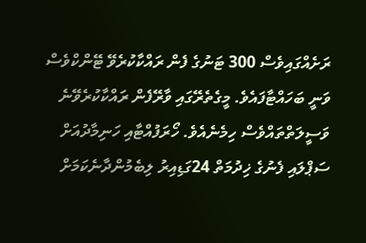ރަށެއްގައިވެސް 300 ޓަނުގެ ފެން ރައްކާކުރެވޭ ޓޭންކްވެސް ވަނީ ބަހައްޓާފައެވެ. މީގެތެރޭގައި ވާރޭފެން ރައްކާކުރެވޭނެ ވަސީލަތްތައްވެސް ހިމެނެއެވެ. ހޯރަފުއްޓާއި ހަނިމާދުއަށް ސަޕްލައި ފެނުގެ ޚިދުމަތް 24ގަޑިއިރު ލިބެމުންދާނެކަމަށް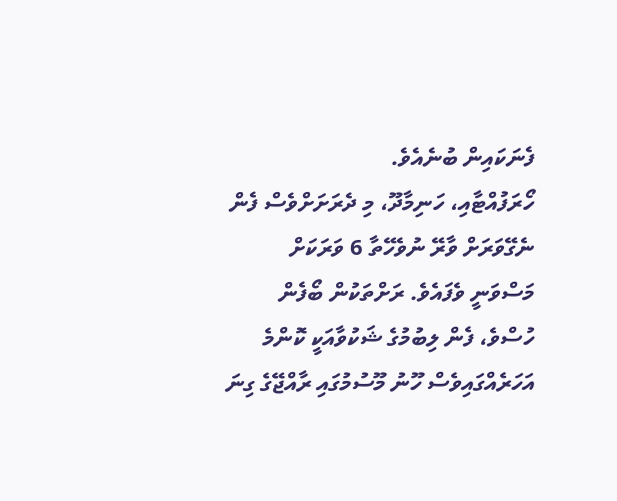ފެނަކައިން ބުނެއެވެ.
ހޯރަފުއްޓާއި، ހަނިމާދޫ، މި ދެރަށަށްވެސް ފެން ނެގޭވަރަށް ވާރޭ ނުވެހޭތާ 6 ވަރަކަށް މަސްވަނީ ވެފައެވެ. ރަށްތަކުން ބޯފެން ހުސްވެ، ފެން ލިބުމުގެ ޝަކުވާއަކީ ކޮންމެ އަހަރެއްގައިވެސް ހޫނު މޫސުމުގައި ރާއްޖޭގެ ގިނަ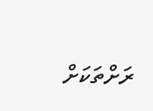ރަށްތަކަށް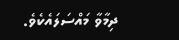ދިމާވާ މައްސަލައެކެވެ.